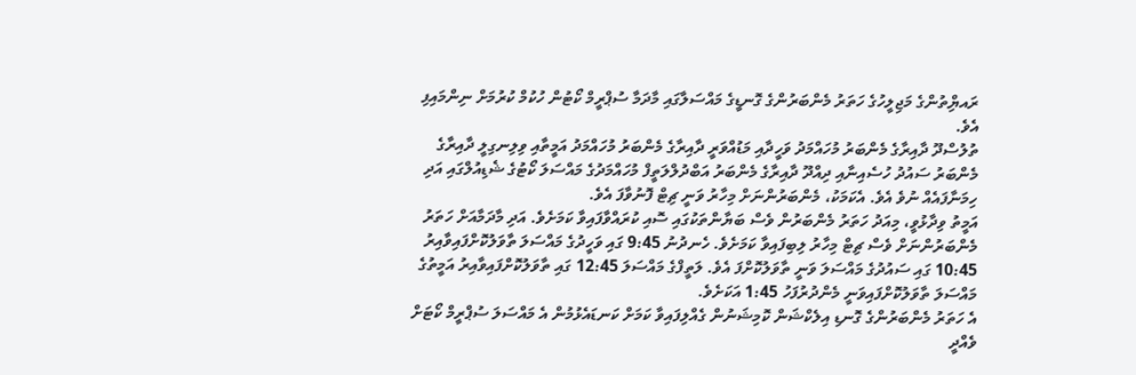ރައޔްިތުންގެ މަޖިލީހުގެ ހަތަރު މެންބަރުންގެ ގޮނޑީގެ މައްސަލާގައި މާދަމާ ސުޕްރީމް ކޯޓުން ހުކުމް ކުރުމަށް ނިންމައިފި އެވެ.
ތުލުސްދޫ ދާއިރާގެ މެންބަރު މުހައްމަދު ވަހީދާއި މަޑުއްވަރީ ދާއިރާގެ މެންބަރު މުހައްމަދު އަމީތާއި ވިލިނގިލީ ދާއިރާގެ މެންބަރު ސައުދު ހުސެއިނާއި ދިއްދޫ ދާއިރާގެ މެންބަރު އަބްދުލްލަތީފް މުހައްމަދުގެ މައްސަލަ ކޯޓުގެ ޝެޑިއުލްގައި އަދި ހިމަނާފައެއް ނުވެ އެވެ. އެކަމަކު، މެންބަރުންނަށް މިހާރު ވަނީ ޗިޓް ފޮނުވާފަ އެވެ.
އަމީތު ވިދާޅުވީ، މިއަދު ހަތަރު މެންބަރުން ވެސް ބަޔާންތަކުގައި ސޮއި ކުރައްވާފައިވާ ކަމަށެވެ. އަދި މާދަމާއަށް ހަތަރު މެންބަރުންނަށް ވެސް ޗިޓް މިހާރު ލިބިފައިވާ ކަމަށެވެ. ހެނދުނު 9:45 ގައި ވަހީދުގެ މައްސަލަ ތާވަލުކޮށްފައިވާއިރު 10:45 ގައި ސައުދުގެ މައްސަލަ ވަނީ ތާވަލުކޮށްފަ އެވެ. ލަތީފްގެ މައްސަލަ 12:45 ގައި ތާވަލުކޮށްފައިވާއިރު އަމީތުގެ މައްސަލަ ތާވަލުކޮށްފައިވަނީ މެންދުރުފަހު 1:45 އަކަށެވެ.
އެ ހަތަރު މެންބަރުންގެ ގޮނޑި އިލެކްޝަން ކޮމިޝަނުން ގެއްލިފައިވާ ކަމަށް ކަނޑައެޅުމުން އެ މައްސަލަ ސުޕްރީމް ކޯޓަށް ވެއްދީ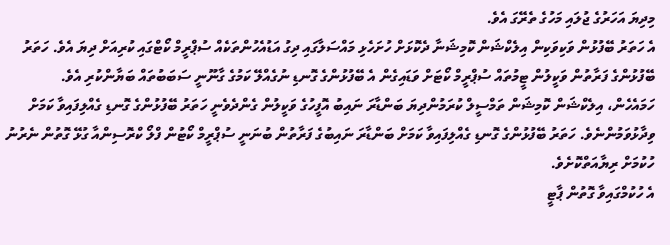މިދިޔަ އަހަރުގެ ޖުލައި މަހުގެ ތެރޭގަ އެވެ.
އެ ހަތަރު ބޭފުޅުން ވަކިވަކިން އިލެކްޝަން ކޮމިޝަނާ ދެކޮޅަށް ހުށަހެޅި މައްސަލާގައި ދިގު އަޑުއެހުންތަކެއް ސުޕްރީމް ކޯޓްގައި ކުރިއަށް ދިޔަ އެވެ. ހަތަރު ބޭފުޅުންގެ ފަރާތުން ވަކީލުން ޓީމުތައް ސުޕްރީމް ކޯޓަށް ވަޑައިގެން އެ ބޭފުޅުންގެ ގޮނޑި ނުގެއްލޭ ކަމުގެ ގާނޫނީ ސަބަބުތައް ބަޔާންކުރި އެވެ.
ހަމައެހެން، އިލެކްޝަން ކޮމިޝަން ތަމްސީލް ކުރަމުންދިޔަ ބަންޑާރަ ނައިބު އޮފީހުގެ ވަކީލުން ގެންދެވެނީ ހަތަރު ބޭފުޅުންގެ ގޮނޑި ގެއްލިފައިވާ ކަމަށް ވިދާޅުވަމުންނެވެ. ހަތަރު ބޭފުޅުންގެ ގޮނޑި ގެއްލިފައިވާ ކަމަށް ބަންޑާރަ ނައިބުގެ ފަރާތުން ބުނަނީ ސުޕްރީމް ކޯޓުން ފްލޯ ކްރޮސިންއާ ގުޅޭ ގޮތުން ނެރުނު ހުކުމަށް ރިޔާއަތްކޮށެވެ.
އެ ހުކުމްގައިވާ ގޮތުން ޕާޓީ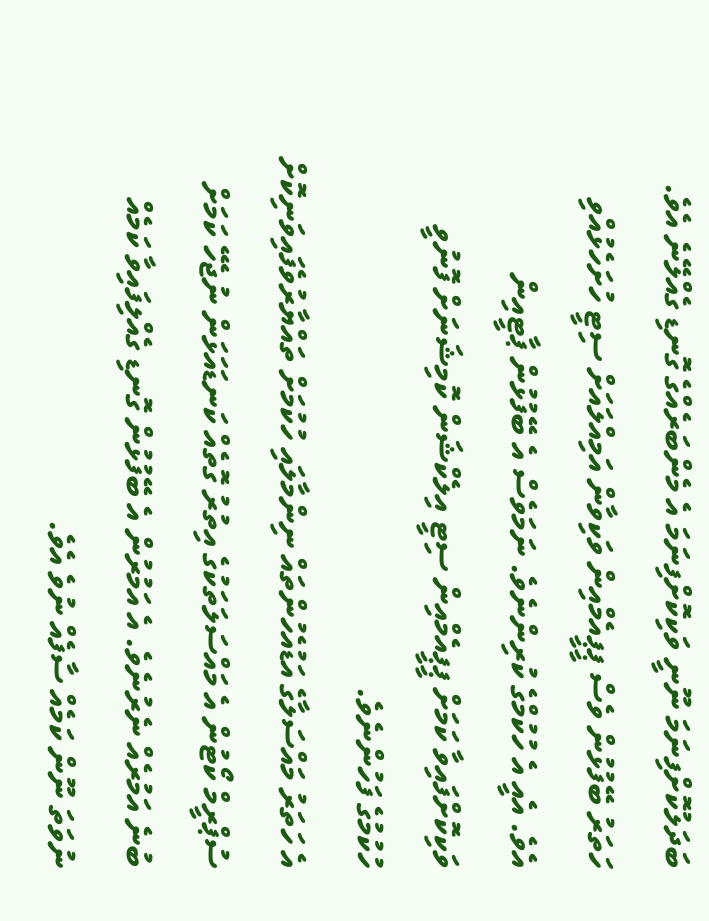ބަދަލުކޮށްފިނަމަ ނޫނީ ވަކިކޮށްފިނަމަ އެ މެންބަރެއްގެ ގޮނޑި ގެއްލޭނެ އެވެ. ހަތަރު ބޭފުޅުން ވެސް ޕީޕީއެމްއިން ވަކިވާން އަމިއްލައަށް ސިޓީ ހުށަހެޅުއްވި އެވެ. އެއީ އެ ހުކުމްގެ ކުރިންނެވެ. ނަމަވެސް އެ ބޭފުޅުން ޕާޓީއިން ވަކިކޮށްފައިވާ ކަމަށް ޕީޕީއެމްއިން ސިޓީ އިލެކްޝަން ކޮމިޝަނަށް ފޮނުވީ ހުކުމުގެ ފަހުންނެވެ.
އެ ހަތަރު މައްސަލާގެ އަޑުއެހުންތައް ނިންމާލައި ހުކުމަށް ތައްޔާރުވެފައިވަނިކޮށް ސުޕްރީމް ކޯޓުން އެ މައްސަލަތަކުގެ އިތުރު ގޮތެއް ކަނޑައަޅަން ނުޖެހޭ ކަމަށް ބުނެ އަމުރެއް ނެރުނެވެ. އެ އަމުރުން އެ ބޭފުޅުން ގޮނޑި ގެއްލިފައިވާ ކަމެއް ނުވަތަ ނޫން ކަމެއް ސާފެއް ނުވެ އެވެ.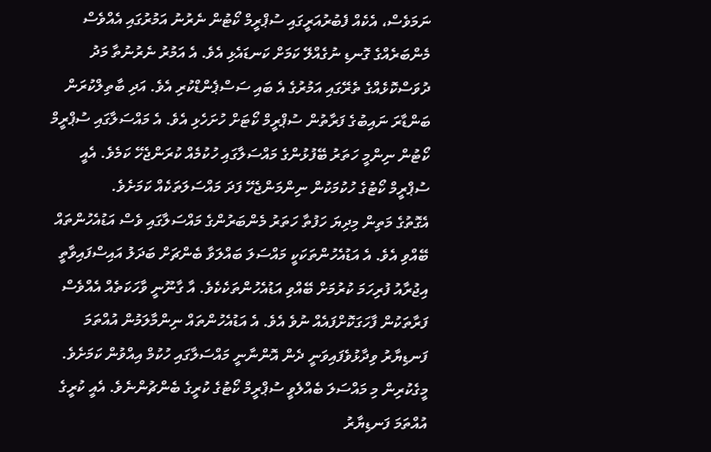ނަމަވެސް، އެކެއް ފެބުރުއަރީގައި ސުޕްރީމް ކޯޓުން ނެރުނު އަމުރުގައި އެއްވެސް މެންބަރެއްގެ ގޮނޑި ނުގެއްލޭ ކަމަށް ކަނޑައެޅި އެވެ. އެ އަމުރު ނެރުނުތާ މަދު ދުވަސްކޮޅެއްގެ ތެރޭގައި އަމުރުގެ އެ ބައި ސަސްޕެންޑްކުރި އެވެ. އަދި ބާތިލްކުރަން ބަންޑާރަ ނައިބުގެ ފަރާތުން ސުޕްރީމް ކޯޓަށް ހުށަހެޅި އެވެ. އެ މައްސަލާގައި ސުޕްރީމް ކޯޓުން ނިންމީ ހަތަރު ބޭފުޅުންގެ މައްސަލާގައި ހުކުމެއް ކުރަންޖެހޭ ކަމެވެ. އެއީ ސުޕްރީމް ކޯޓުގެ ހުކުމަކުން ނިންމަންޖެހޭ ފަދަ މައްސަލަތަކެއް ކަމަށެވެ.
އެގޮތުގެ މަތިން މިދިޔަ ހަފުތާ ހަތަރު މެންބަރުންގެ މައްސަލާގައި ވެސް އަޑުއެހުންތައް ބޭއްވި އެވެ. އެ އަޑުއެހުންތަކަކީ މައްސަލަ ބައްލަވާ ބެންޗަށް ބަދަލު އައިސްފައިވާތީ އިޖުރާއު ފުރިހަމަ ކުރުމަށް ބޭއްވި އަޑުއެހުންތަކެކެވެ. އާ ގާނޫނީ ވާހަކަތެއް އެއްވެސް ފަރާތަކުން ފާހަގަކޮށްފައެއް ނުވެ އެވެ. އެ އަޑުއެހުންތައް ނިންމާލަމުން އުއްތަމަ ފަނޑިޔާރު ވިދާޅުވެފައިވަނީ ދެން އޮންނާނީ މައްސަލާގައި ހުކުމް އިއްވުން ކަމަށެވެ.
މީގެކުރިން މި މައްސަލަ ބެއްލެވީ ސުޕްރީމް ކޯޓުގެ ކުރީގެ ބެންޗުންނެވެ. އެއީ ކުރީގެ އުއްތަމަ ފަނޑިޔާރު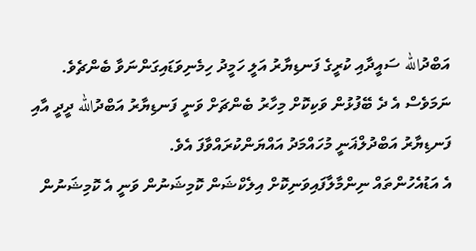އަބްދުالله ސައީދާއި ކުރީގެ ފަނޑިޔާރު އަލީ ހަމީދު ހިމެނިވަޑައިގަންނަވާ ބެންޗެވެ. ނަމަވެސް އެ ދެ ބޭފުޅުން ވަކިކޮށް މިހާރު ބެންޗަށް ވަނީ ފަނޑިޔާރު އަބްދުالله ދީދީ އާއި ފަނޑިޔާރު އަބްދުލްޣަނީ މުހައްމަދު އައްޔަންކުރައްވާފަ އެވެ.
އެ އަޑުއެހުންތައް ނިންމާލާފައިވަނިކޮށް އިލެކްޝަން ކޮމިޝަނުން ވަނީ އެ ކޮމިޝަނުން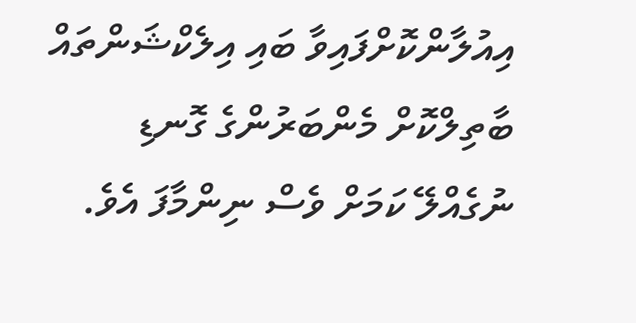އިއުލާންކޮށްފައިވާ ބައި އިލެކްޝަންތައް ބާތިލްކޮށް މެންބަރުންގެ ގޮނޑި ނުގެއްލޭ ކަމަށް ވެސް ނިންމާފަ އެވެ.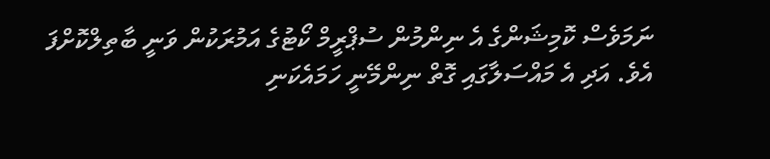ނަމަވެސް ކޮމިޝަންގެ އެ ނިންމުން ސުޕްރީމް ކޯޓުގެ އަމުރަކުން ވަނީ ބާތިލްކޮށްފަ އެވެ. އަދި އެ މައްސަލާގައި ގޮތް ނިންމޭނީ ހަމައެކަނި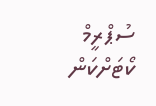ސުޕްރީމް ކޯޓަށްކަން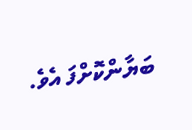ބަޔާންކޮށްފަ އެވެ.